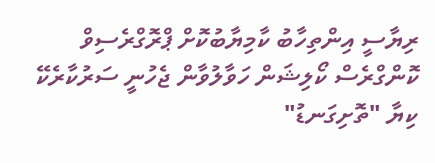ރިޔާސީ އިންތިހާބު ކާމިޔާބުކޮށް ޕްރޮގްރެސިވް ކޮންގްރެސް ކޯލިޝަން ހަވާލުވާން ޖެހުނީ ސަރުކާރެކޭ ކިޔާ "ތޮށިގަނޑު"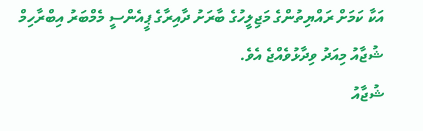އަކާ ކަމަށް ރައްޔިތުންގެ މަޖިލީހުގެ ބާރަށު ދާއިރާގެ ޕީއެންސީ މެމްބަރު އިބްރާހިމް ޝުޖާއު މިއަދު ވިދާޅުވެއްޖެ އެވެ.
ޝުޖާއު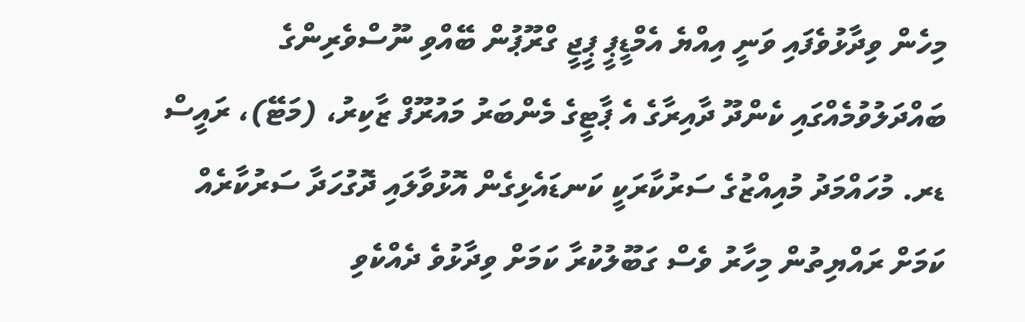މިހެން ވިދާޅުވެފައި ވަނީ އިއްޔެ އެމްޑީޕީ ޕީޖީ ގްރޫޕުން ބޭއްވި ނޫސްވެރިންގެ ބައްދަލުވުމެއްގައި ކެންދޫ ދާއިރާގެ އެ ޕާޓީގެ މެންބަރު މައުރޫފް ޒާކިރު، (މަޓޭ)، ރައީސް ޑރ. މުހައްމަދު މުއިއްޒުގެ ސަރުކާރަކީ ކަނޑައެޅިގެން އޮޅުވާލައި ދޮގުހަދާ ސަރުކާރެއް ކަމަށް ރައްޔިތުން މިހާރު ވެސް ގަބޫލުކުރާ ކަމަށް ވިދާޅުވެ ދެއްކެވި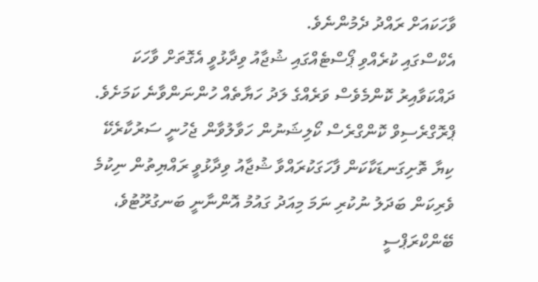ވާހަކައަށް ރައްދު ދެމުންނެވެ.
އެކްސްގައި ކުރެއްވި ޕޯސްޓެއްގައި ޝުޖާއު ވިދާޅުވީ އެގޮތަށް ވާހަކަ ދައްކަވާއިރު ކޮންމެވެސް ވަރެއްގެ ލަދު ހަޔާތެއް ހުންނަންވާނެ ކަމަށެވެ. ޕްރޮގްރެސިވް ކޮންގްރެސް ކޯލިޝަނުން ހަވާލުވާން ޖެހުނީ ސަރުކާރެކޭ ކިޔާ ތޮށިގަނޑަކާކަން ފާހަގަކުރައްވާ ޝުޖާއު ވިދާޅުވީ ރައްޔިތުން ނިކުމެ ވެރިކަން ބަދަލު ނުކުރި ނަމަ މިއަދު ގައުމު އޮންނާނީ ބަނގުރޫޓުވެ، ބޭންކްރަޕްސީ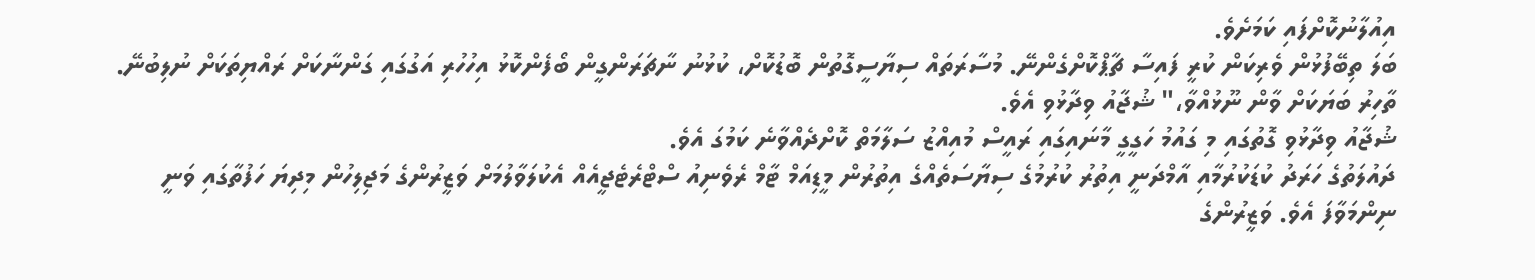އިއުލާނުކޮށްފައި ކަމަށެވެ.
ބަލަ ތިބޭފުޅުން ވެރިކަން ކުރީ ފައިސާ ޗާޕްކޮށްގެންނޭ. މުސާރަތައް ސިޔާސީގޮތުން ބޮޑުކޮށް، ކުޅުނު ނާޗަރަންގީން ބޯފެންކޮޅު އިހުހުރި އަގުގައި ގަންނާކަށް ރައްޔިތަކަށް ނުލިބުނޭ. ތާހިރު ބަޔަކަށް ވާން ނޫޅުއްވާ،" ޝުޖާއު ވިދާޅުވި އެވެ.
ޝުޖާއު ވިދާޅުވި ގޮތުގައި މި ގައުމު ހަގީގީ މާނައިގައި ރައީސް މުއިއްޒު ސަލާމަތް ކޮށްދެއްވާނެ ކަމުގަ އެވެ.
ދައުލަތުގެ ހަރަދު ކުޑަކުރުމާއި އާމްދަނީ އިތުރު ކުރުމުގެ ސިޔާސަތެއްގެ އިތުރުން މީޑިއަމް ޓާމް ރެވެނިއު ސްޓްރެޓެޖީއެއް އެކުލަވާލުމަށް ވަޒީރުންގެ މަޖިލިހުން މިދިޔަ ހަފުތާގައި ވަނީ ނިންމަވާފަ އެވެ. ވަޒީރުންގެ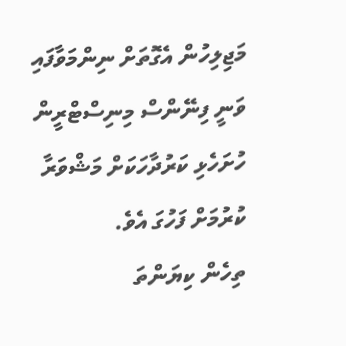މަޖިލިހުން އެގޮތަށް ނިންމަވާފައި ވަނީ ފިނޭންސް މިނިސްޓްރީން ހުށަހެޅި ކަރުދާހަކަށް މަޝްވަރާ ކުރުމަށް ފަހުގަ އެވެ.
ތިހެން ކިޔަންތަ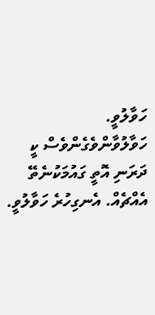ހަވާލުވީ. ހަވާލުވާންވެގެންވެސް ކީ ދަރަނި އޮތީ ގައުމަކުނެތޭ އެއްޗެއް. އެނގިހުރެ ހަވާލުވީ.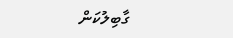ގާބިލުކަން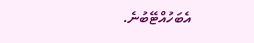އެބަހުއްޓޭބުނެ.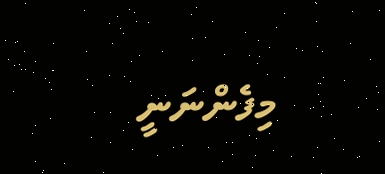މިފެންނަނީ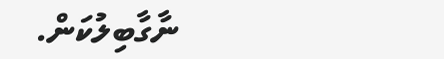ނާގާބިލުކަން.